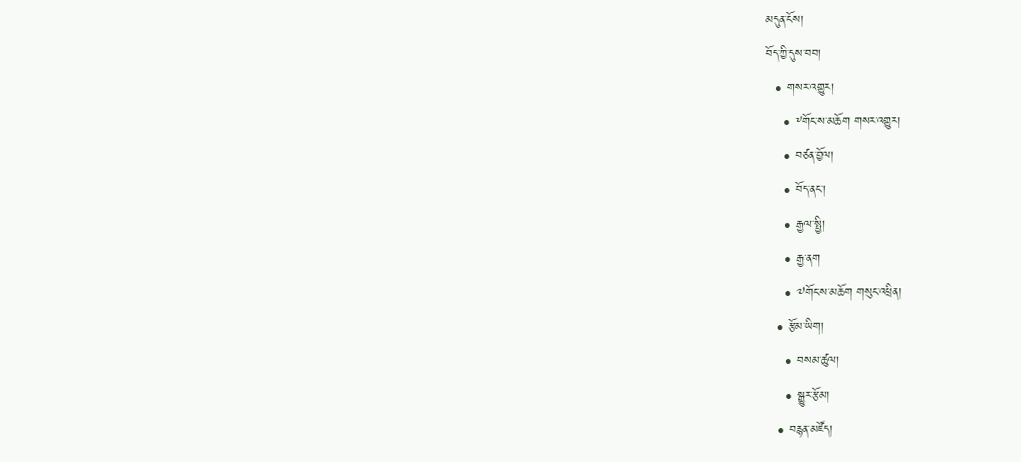མདུན་ངོས།
བོད་ཀྱི་དུས་བབ།
  • གསར་འགྱུར།
    • ༸གོང་ས་མཆོག གསར་འགྱུར།
    • བཙན་བྱོལ།
    • བོད་ནང་།
    • རྒྱལ་སྤྱི།
    • རྒྱ་ནག
    • ༧གོང་ས་མཆོག གསུང་འཕྲིན།
  • རྩོམ་ཡིག།
    • བསམ་ཚུལ།
    • སྒྱུར་རྩོམ།
  • བརྙན་མཛོད།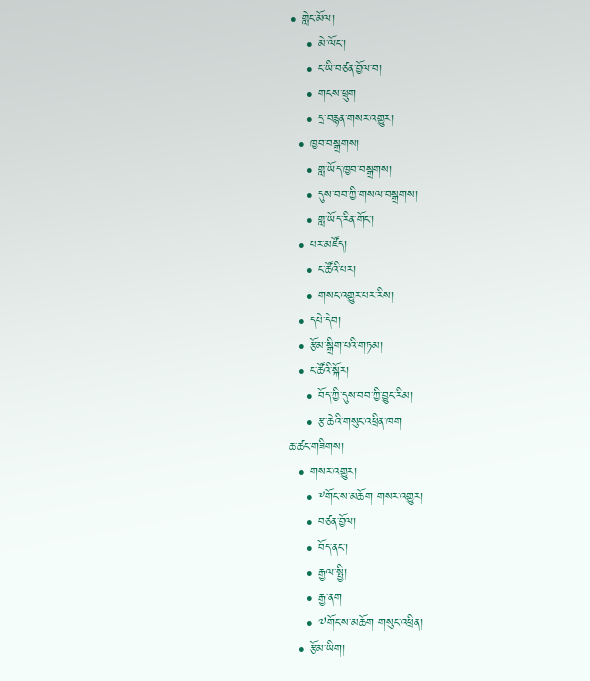• གླེང་མོལ།
    • མེ་ལོང་།
    • ང་ཡི་བཙན་བྱོལ་བ།
    • གངས་ཕྲུག
    • དྲ་བརྙན་གསར་འགྱུར།
  • ཁྱབ་བསྒྲགས།
    • གླ་ཡོད་ཁྱབ་བསྒྲགས།
    • དུས་བབ་ཀྱི་གསལ་བསྒྲགས།
    • གླ་ཡོད་རིན་གོང་།
  • པར་མཛོད།
    • ང་ཚོའི་པར།
    • གསང་འགྱུར་པར་རིས།
  • དཔེ་དེབ།
  • རྩོམ་སྒྲིག་པའི་གཏམ།
  • ང་ཚོའི་སྐོར།
    • བོད་ཀྱི་དུས་བབ་ཀྱི་བྱུང་རིམ།
    • རྩ་ཆེའི་གསུང་འཕྲིན་ཁག
ཆ་ཚང་གཟིགས།
  • གསར་འགྱུར།
    • ༸གོང་ས་མཆོག གསར་འགྱུར།
    • བཙན་བྱོལ།
    • བོད་ནང་།
    • རྒྱལ་སྤྱི།
    • རྒྱ་ནག
    • ༧གོང་ས་མཆོག གསུང་འཕྲིན།
  • རྩོམ་ཡིག།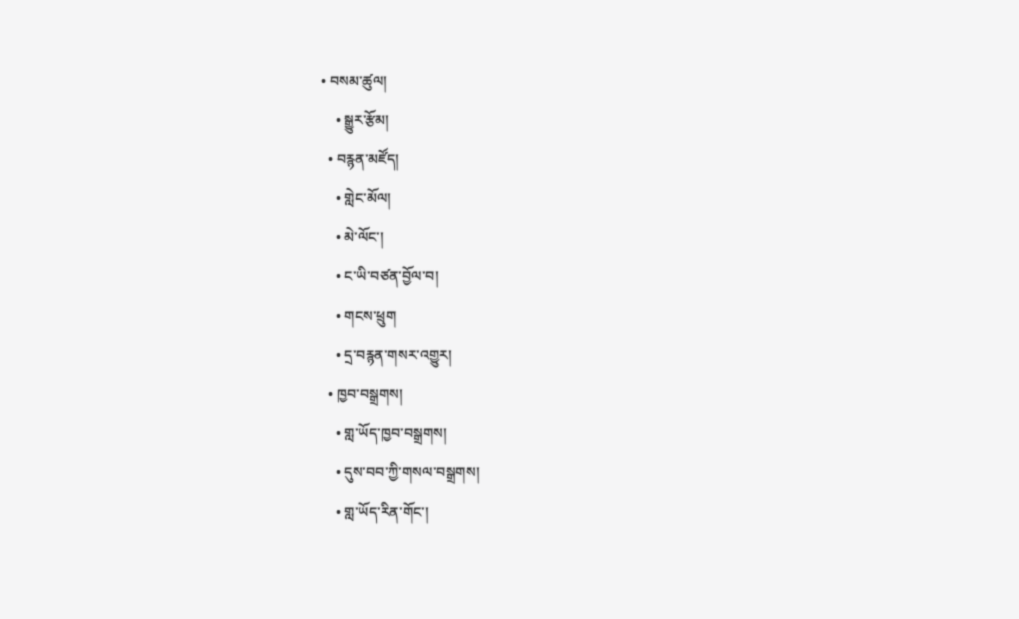• བསམ་ཚུལ།
    • སྒྱུར་རྩོམ།
  • བརྙན་མཛོད།
    • གླེང་མོལ།
    • མེ་ལོང་།
    • ང་ཡི་བཙན་བྱོལ་བ།
    • གངས་ཕྲུག
    • དྲ་བརྙན་གསར་འགྱུར།
  • ཁྱབ་བསྒྲགས།
    • གླ་ཡོད་ཁྱབ་བསྒྲགས།
    • དུས་བབ་ཀྱི་གསལ་བསྒྲགས།
    • གླ་ཡོད་རིན་གོང་།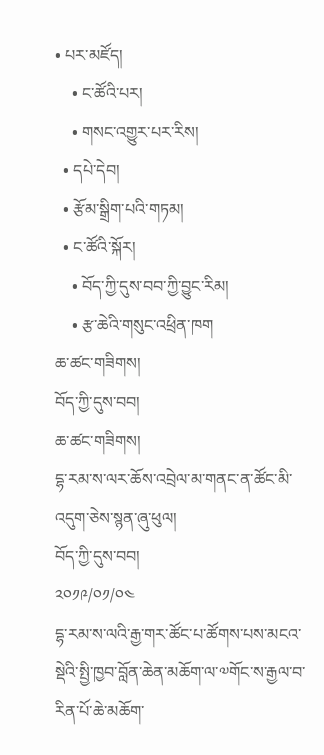• པར་མཛོད།
    • ང་ཚོའི་པར།
    • གསང་འགྱུར་པར་རིས།
  • དཔེ་དེབ།
  • རྩོམ་སྒྲིག་པའི་གཏམ།
  • ང་ཚོའི་སྐོར།
    • བོད་ཀྱི་དུས་བབ་ཀྱི་བྱུང་རིམ།
    • རྩ་ཆེའི་གསུང་འཕྲིན་ཁག
ཆ་ཚང་གཟིགས།
བོད་ཀྱི་དུས་བབ།
ཆ་ཚང་གཟིགས།
དྷ་རམ་ས་ལར་ཆོས་འབྲེལ་མ་གནང་ན་ཚོང་མི་འདུག་ཅེས་སྙན་ཞུ་ཕུལ།
བོད་ཀྱི་དུས་བབ།
༢༠༡༩/༠༡/༠༤
དྷ་རམ་ས་ལའི་རྒྱ་གར་ཚོང་པ་ཚོགས་པས་མངའ་སྡེའི་སྤྱི་ཁྱབ་བློན་ཆེན་མཆོག་ལ་༧གོང་ས་རྒྱལ་བ་རིན་པོ་ཆེ་མཆོག་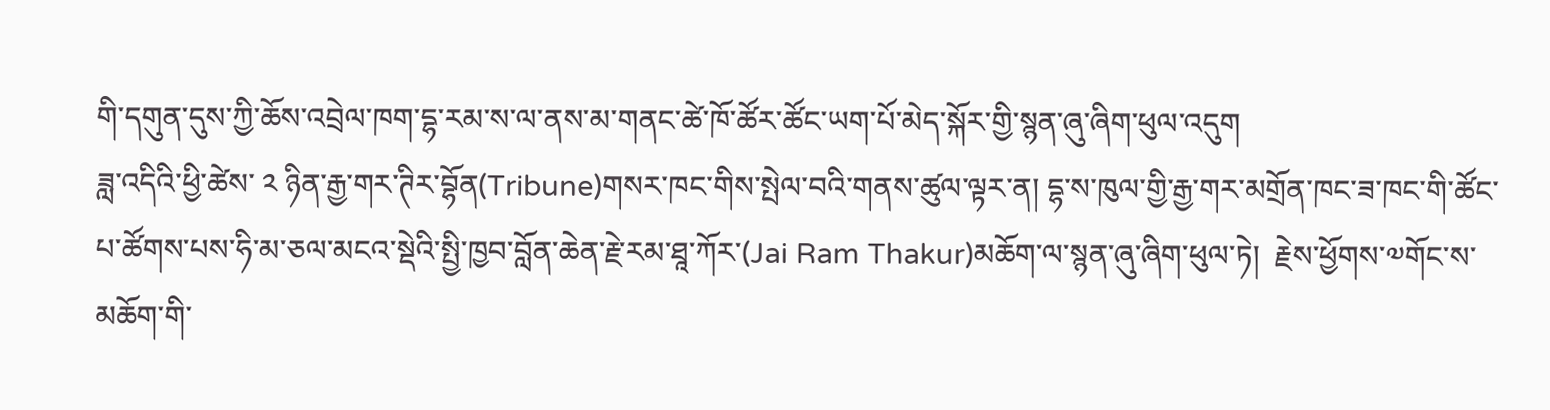གི་དགུན་དུས་ཀྱི་ཆོས་འབྲེལ་ཁག་དྷ་རམ་ས་ལ་ནས་མ་གནང་ཚེ་ཁོ་ཚོར་ཚོང་ཡག་པོ་མེད་སྐོར་གྱི་སྙན་ཞུ་ཞིག་ཕུལ་འདུག
ཟླ་འདིའི་ཕྱི་ཚེས་ ༢ ཉིན་རྒྱ་གར་ཊིར་བྷོན(Tribune)གསར་ཁང་གིས་སྤེལ་བའི་གནས་ཚུལ་ལྟར་ན། དྷ་ས་ཁུལ་གྱི་རྒྱ་གར་མགྲོན་ཁང་ཟ་ཁང་གི་ཚོང་པ་ཚོགས་པས་ཧི་མ་ཅལ་མངའ་སྡེའི་སྤྱི་ཁྱབ་བློན་ཆེན་རྗེ་རམ་ཐཱ་ཀོར་(Jai Ram Thakur)མཆོག་ལ་སྙན་ཞུ་ཞིག་ཕུལ་ཏེ།  རྗེས་ཕྱོགས་༧གོང་ས་མཆོག་གི་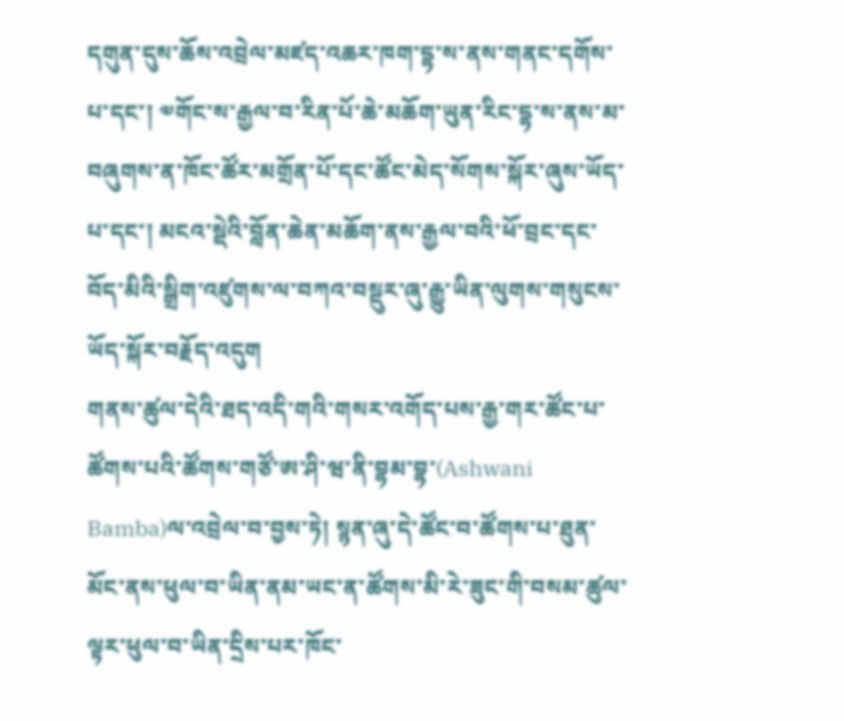དགུན་དུས་ཆོས་འབྲེལ་མཛད་འཆར་ཁག་དྷ་ས་ནས་གནང་དགོས་པ་དང་། ༧གོང་ས་རྒྱལ་བ་རིན་པོ་ཆེ་མཆོག་ཡུན་རིང་དྷ་ས་ནས་མ་བཞུགས་ན་ཁོང་ཚོར་མགྲོན་པོ་དང་ཚོང་མེད་སོགས་སྐོར་ཞུས་ཡོད་པ་དང་། མངའ་སྡེའི་བློན་ཆེན་མཆོག་ནས་རྒྱལ་བའི་ཕོ་བྲང་དང་བོད་མིའི་སྒྲིག་འཛུགས་ལ་བཀའ་བསྡུར་ཞུ་རྒྱུ་ཡིན་ལུགས་གསུངས་ཡོད་སྐོར་བརྗོད་འདུག
གནས་ཚུལ་དེའི་ཐད་འདི་གའི་གསར་འགོད་པས་རྒྱ་གར་ཚོང་པ་ཚོགས་པའི་ཚོགས་གཙོ་ཨ་ཤི་ཝ་ནི་བྷམ་བྷ་(Ashwani Bamba)ལ་འབྲེལ་བ་བྱས་ཏེ། སྙན་ཞུ་དེ་ཚོང་བ་ཚོགས་པ་ཐུན་མོང་ནས་ཕུལ་བ་ཡིན་ནམ་ཡང་ན་ཚོགས་མི་རེ་ཟུང་གི་བསམ་ཚུལ་ལྟར་ཕུལ་བ་ཡིན་དྲིས་པར་ཁོང་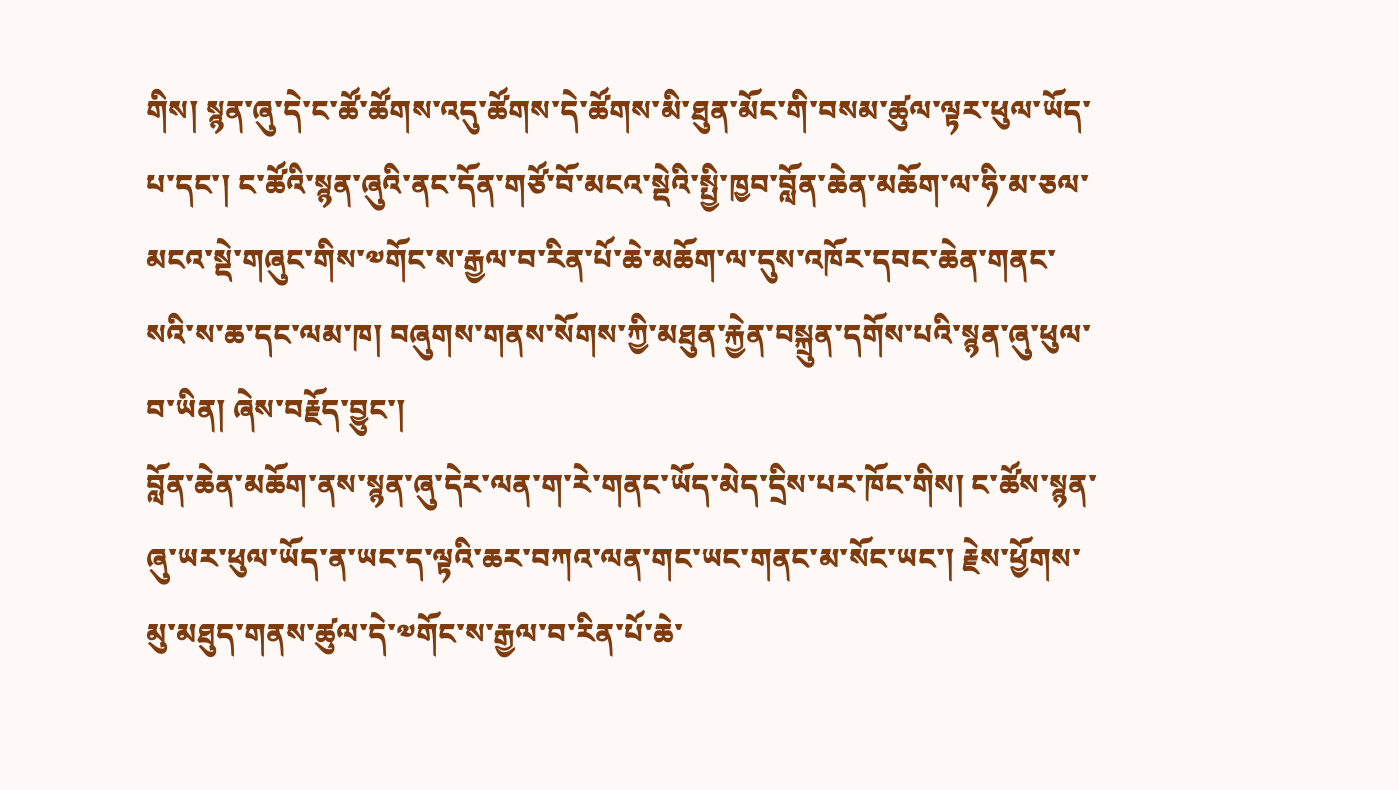གིས། སྙན་ཞུ་དེ་ང་ཚོ་ཚོགས་འདུ་ཚོགས་དེ་ཚོགས་མི་ཐུན་མོང་གི་བསམ་ཚུལ་ལྟར་ཕུལ་ཡོད་པ་དང་། ང་ཚོའི་སྙན་ཞུའི་ནང་དོན་གཙོ་བོ་མངའ་སྡེའི་སྤྱི་ཁྱབ་བློན་ཆེན་མཆོག་ལ་ཧི་མ་ཅལ་མངའ་སྡེ་གཞུང་གིས་༧གོང་ས་རྒྱལ་བ་རིན་པོ་ཆེ་མཆོག་ལ་དུས་འཁོར་དབང་ཆེན་གནང་སའི་ས་ཆ་དང་ལམ་ཁ། བཞུགས་གནས་སོགས་ཀྱི་མཐུན་རྐྱེན་བསྐྲུན་དགོས་པའི་སྙན་ཞུ་ཕུལ་བ་ཡིན། ཞེས་བརྗོད་བྱུང་།
བློན་ཆེན་མཆོག་ནས་སྙན་ཞུ་དེར་ལན་ག་རེ་གནང་ཡོད་མེད་དྲིས་པར་ཁོང་གིས། ང་ཚོས་སྙན་ཞུ་ཡར་ཕུལ་ཡོད་ན་ཡང་ད་ལྟའི་ཆར་བཀའ་ལན་གང་ཡང་གནང་མ་སོང་ཡང་། རྗེས་ཕྱོགས་མུ་མཐུད་གནས་ཚུལ་དེ་༧གོང་ས་རྒྱལ་བ་རིན་པོ་ཆེ་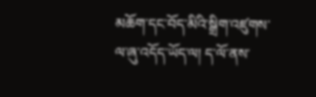མཆོག་དང་བོད་མིའི་སྒྲིག་འཛུགས་ལ་ཞུ་འདོད་ཡོད་ལ། ད་ལོ་ནས་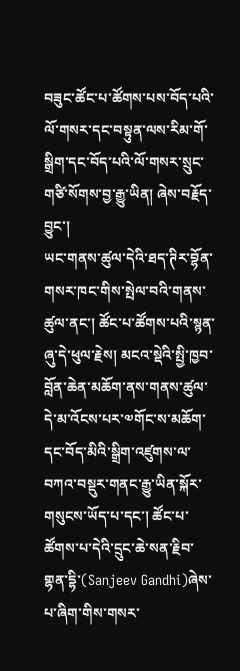བཟུང་ཚོང་པ་ཚོགས་པས་བོད་པའི་ལོ་གསར་དང་བསྟུན་ལས་རིམ་གོ་སྒྲིག་དང་བོད་པའི་ལོ་གསར་སྲུང་གཙི་སོགས་བྱ་རྒྱུ་ཡིན། ཞེས་བརྗོད་བྱུང་།
ཡང་གནས་ཚུལ་དེའི་ཐད་ཊིར་བྷོན་གསར་ཁང་གིས་སྤེལ་བའི་གནས་ཚུལ་ནང་། ཚོང་པ་ཚོགས་པའི་སྙན་ཞུ་དེ་ཕུལ་རྗེས། མངའ་སྡེའི་སྤྱི་ཁྱབ་བློན་ཆེན་མཆོག་ནས་གནས་ཚུལ་དེ་མ་འོངས་པར་༧གོང་ས་མཆོག་དང་བོད་མིའི་སྒྲིག་འཛུགས་ལ་བཀའ་བསྡུར་གནང་རྒྱུ་ཡིན་སྐོར་གསུངས་ཡོད་པ་དང་། ཚོང་པ་ཚོགས་པ་དེའི་དྲུང་ཆེ་སན་རྗིབ་གྷན་དྷི་(Sanjeev Gandhi)ཞེས་པ་ཞིག་གིས་གསར་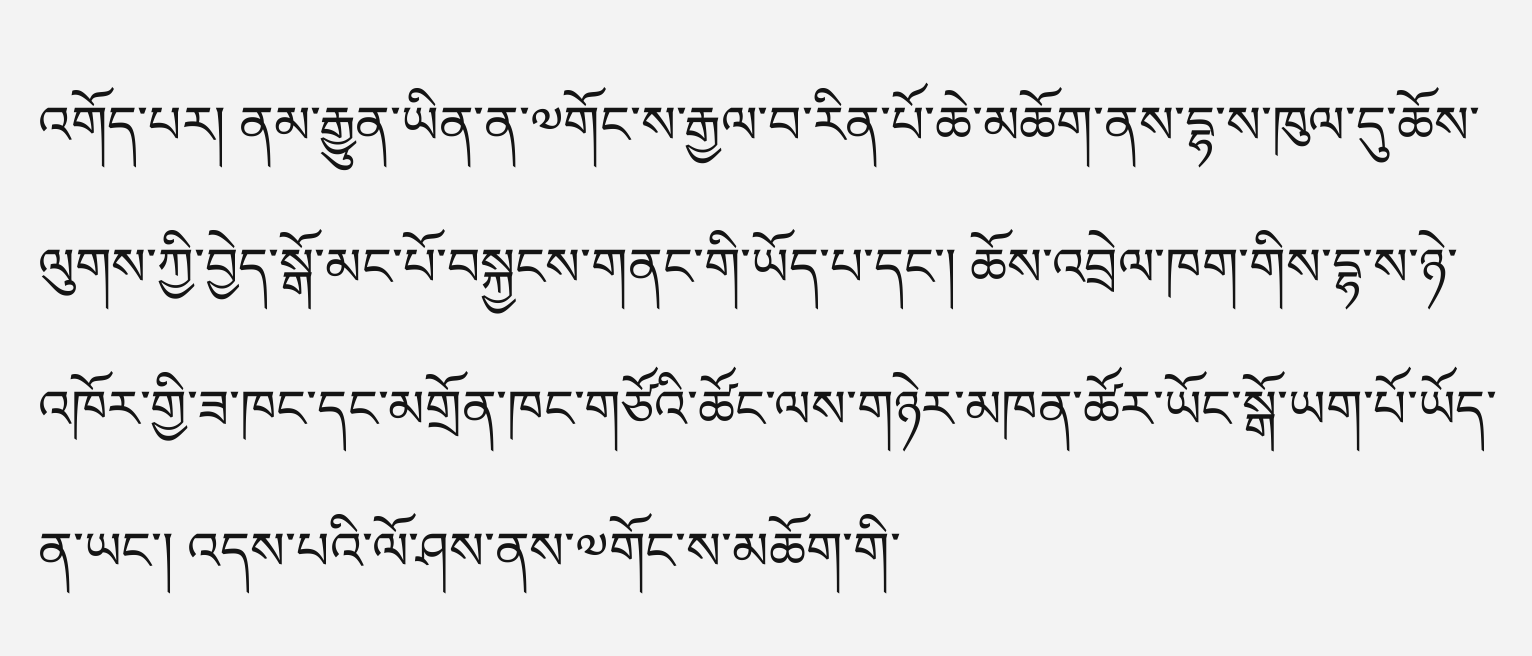འགོད་པར། ནམ་རྒྱུན་ཡིན་ན་༧གོང་ས་རྒྱལ་བ་རིན་པོ་ཆེ་མཆོག་ནས་དྷ་ས་ཁུལ་དུ་ཆོས་ལུགས་ཀྱི་བྱེད་སྒོ་མང་པོ་བསྐྱངས་གནང་གི་ཡོད་པ་དང་། ཆོས་འབྲེལ་ཁག་གིས་དྷ་ས་ཉེ་འཁོར་གྱི་ཟ་ཁང་དང་མགྲོན་ཁང་གཙོའི་ཚོང་ལས་གཉེར་མཁན་ཚོར་ཡོང་སྒོ་ཡག་པོ་ཡོད་ན་ཡང་། འདས་པའི་ལོ་ཤས་ནས་༧གོང་ས་མཆོག་གི་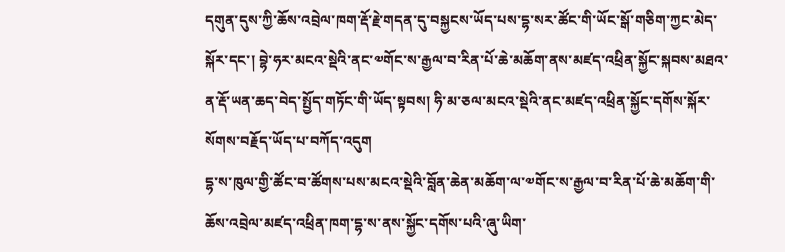དགུན་དུས་ཀྱི་ཆོས་འབྲེལ་ཁག་རྡོ་རྗེ་གདན་དུ་བསྐྱངས་ཡོད་པས་དྷ་སར་ཚོང་གི་ཡོང་སྒོ་གཅིག་ཀྱང་མེད་སྐོར་དང་། བྷེ་ཧར་མངའ་སྡེའི་ནང་༧གོང་ས་རྒྱལ་བ་རིན་པོ་ཆེ་མཆོག་ནས་མཛད་འཕྲིན་སྐྱོང་སྐབས་མཐའ་ན་རྡོ་ཡན་ཆད་བེད་སྤྱོད་གཏོང་གི་ཡོད་སྟབས། ཧི་མ་ཅལ་མངའ་སྡེའི་ནང་མཛད་འཕྲིན་སྐྱོང་དགོས་སྐོར་སོགས་བརྗོད་ཡོད་པ་བཀོད་འདུག
དྷ་ས་ཁུལ་གྱི་ཚོང་བ་ཚོགས་པས་མངའ་སྡེའི་བློན་ཆེན་མཆོག་ལ་༧གོང་ས་རྒྱལ་བ་རིན་པོ་ཆེ་མཆོག་གི་ཆོས་འབྲེལ་མཛད་འཕྲིན་ཁག་དྷ་ས་ནས་སྐྱོང་དགོས་པའི་ཞུ་ཡིག་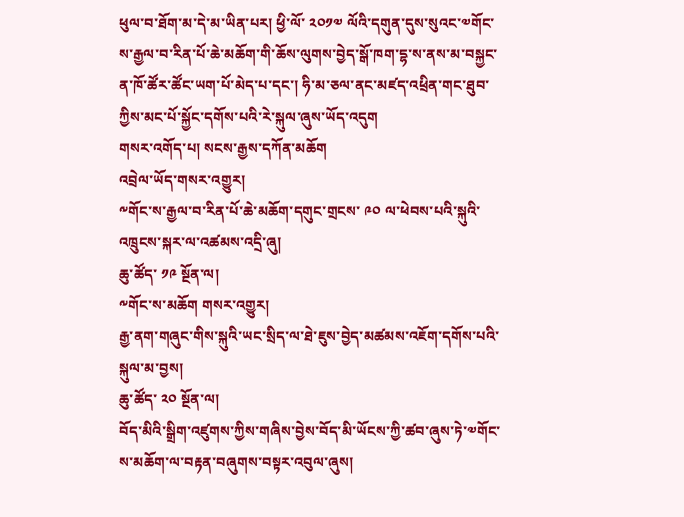ཕུལ་བ་ཐོག་མ་དེ་མ་ཡིན་པར། ཕྱི་ལོ་ ༢༠༡༧ ལོའི་དགུན་དུས་སུའང་༧གོང་ས་རྒྱལ་བ་རིན་པོ་ཆེ་མཆོག་གི་ཆོས་ལུགས་བྱེད་སྒོ་ཁག་དྷ་ས་ནས་མ་བསྐྱང་ན་ཁོ་ཚོར་ཚོང་ཡག་པོ་མེད་པ་དང་། ཧི་མ་ཅལ་ནང་མཛད་འཕྲིན་གང་ཐུབ་ཀྱིས་མང་པོ་སྐྱོང་དགོས་པའི་རེ་སྐུལ་ཞུས་ཡོད་འདུག
གསར་འགོད་པ། སངས་རྒྱས་དཀོན་མཆོག
འབྲེལ་ཡོད་གསར་འགྱུར།
༸གོང་ས་རྒྱལ་བ་རིན་པོ་ཆེ་མཆོག་དགུང་གྲངས་ ༩༠ ལ་ཕེབས་པའི་སྐུའི་འཁྲུངས་སྐར་ལ་འཚམས་འདྲི་ཞུ།
ཆུ་ཚོད་ ༡༩ སྔོན་ལ།
༸གོང་ས་མཆོག གསར་འགྱུར།
རྒྱ་ནག་གཞུང་གིས་སྐུའི་ཡང་སྲིད་ལ་ཐེ་ཇུས་བྱེད་མཚམས་འཇོག་དགོས་པའི་སྐུལ་མ་བྱས།
ཆུ་ཚོད་ ༢༠ སྔོན་ལ།
བོད་མིའི་སྒྲིག་འཛུགས་ཀྱིས་གཞིས་བྱེས་བོད་མི་ཡོངས་ཀྱི་ཚབ་ཞུས་ཏེ་༧གོང་ས་མཆོག་ལ་བརྟན་བཞུགས་བསྟར་འབུལ་ཞུས།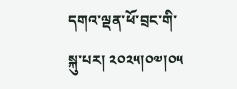དགའ་ལྡན་ཕོ་བྲང་གི་སྐུ་པར། ༢༠༢༥།༠༧།༠༥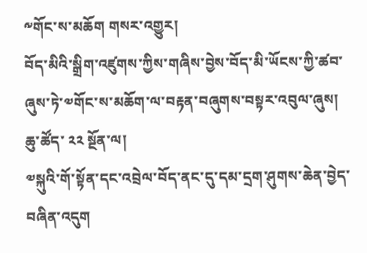༸གོང་ས་མཆོག གསར་འགྱུར།
བོད་མིའི་སྒྲིག་འཛུགས་ཀྱིས་གཞིས་བྱེས་བོད་མི་ཡོངས་ཀྱི་ཚབ་ཞུས་ཏེ་༧གོང་ས་མཆོག་ལ་བརྟན་བཞུགས་བསྟར་འབུལ་ཞུས།
ཆུ་ཚོད་ ༢༢ སྔོན་ལ།
༧སྐུའི་གོ་སྟོན་དང་འབྲེལ་བོད་ནང་དུ་དམ་དྲག་ཤུགས་ཆེན་བྱེད་བཞིན་འདུག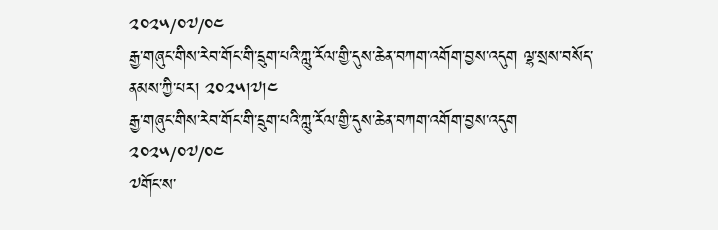༢༠༢༥/༠༧/༠༤
རྒྱ་གཞུང་གིས་རེབ་གོང་གི་དྲུག་པའི་ཀླུ་རོལ་གྱི་དུས་ཆེན་བཀག་འགོག་བྱས་འདུག ལྷ་སྲས་བསོད་ནམས་ཀྱི་པར། ༢༠༢༥།༧།༤
རྒྱ་གཞུང་གིས་རེབ་གོང་གི་དྲུག་པའི་ཀླུ་རོལ་གྱི་དུས་ཆེན་བཀག་འགོག་བྱས་འདུག
༢༠༢༥/༠༧/༠༤
༧གོང་ས་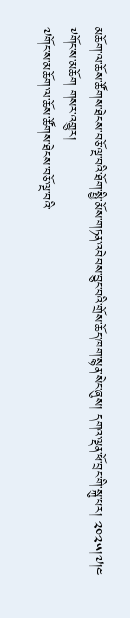མཆོག་ལ་ཆོས་ཚོགས་ཐེངས་བཅོ་ལྔ་བའི་ཐོག་སྤྱི་མོས་གཏན་འབེབས་བྱུང་བའི་གྲོས་ཆོད་ཁག་སྙན་སེང་ཞུས། དགའ་ལྡན་ཕོ་བྲང་གི་སྐུ་པར། ༢༠༢༥།༧།༤
༸གོང་ས་མཆོག གསར་འགྱུར།
༧གོང་ས་མཆོག་ལ་ཆོས་ཚོགས་ཐེངས་བཅོ་ལྔ་བའི་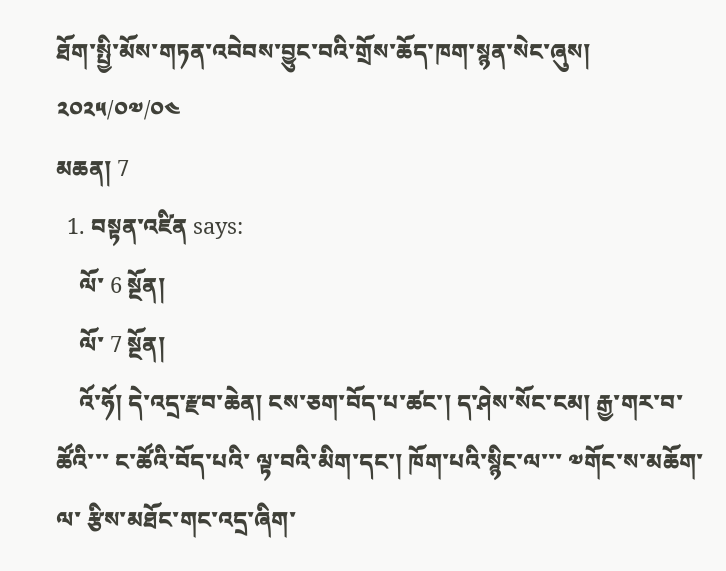ཐོག་སྤྱི་མོས་གཏན་འབེབས་བྱུང་བའི་གྲོས་ཆོད་ཁག་སྙན་སེང་ཞུས།
༢༠༢༥/༠༧/༠༤
མཆན། 7
  1. བསྟན་འཛིན says:
    ལོ་ 6 སྔོན།
    ལོ་ 7 སྔོན།
    འོ་ཧོ། དེ་འདྲ་རྫབ་ཆེན། ངས་ཅག་བོད་པ་ཚང་། ད་ཤེས་སོང་ངམ། རྒྱ་གར་བ་ཚོའི་་་ ང་ཚོའི་བོད་པའི་ ལྟ་བའི་མིག་དང་། ཁོག་པའི་སྙིང་ལ་་་ ༧གོང་ས་མཆོག་ལ་ རྩིས་མཐོང་གང་འདྲ་ཞིག་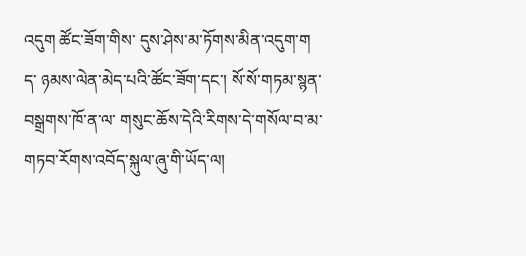འདུག ཚོང་ཟོག་གིས་ དུས་ཤེས་མ་ཏོགས་མིན་འདུག་ག ད་ ཉམས་ལེན་མེད་པའི་ཚོང་ཟོག་དང་། སོ་སོ་གཏམ་སྙན་བསྒྲགས་ཁོ་ན་ལ་ གསུང་ཆོས་དེའི་རིགས་དེ་གསོལ་བ་མ་གཏབ་རོགས་འབོད་སྐུལ་ཞུ་གི་ཡོད་ལ།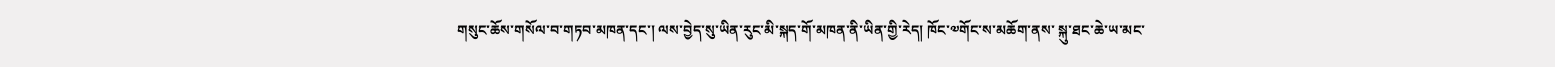གསུང་ཆོས་གསོལ་བ་གཏབ་མཁན་དང་། ལས་བྱེད་སུ་ཡིན་རུང་མི་སྐད་གོ་མཁན་ནི་ཡིན་གྱི་རེད། ཁོང་༧གོང་ས་མཆོག་ནས་ སྐུ་ཐང་ཆེ་ཡ་མང་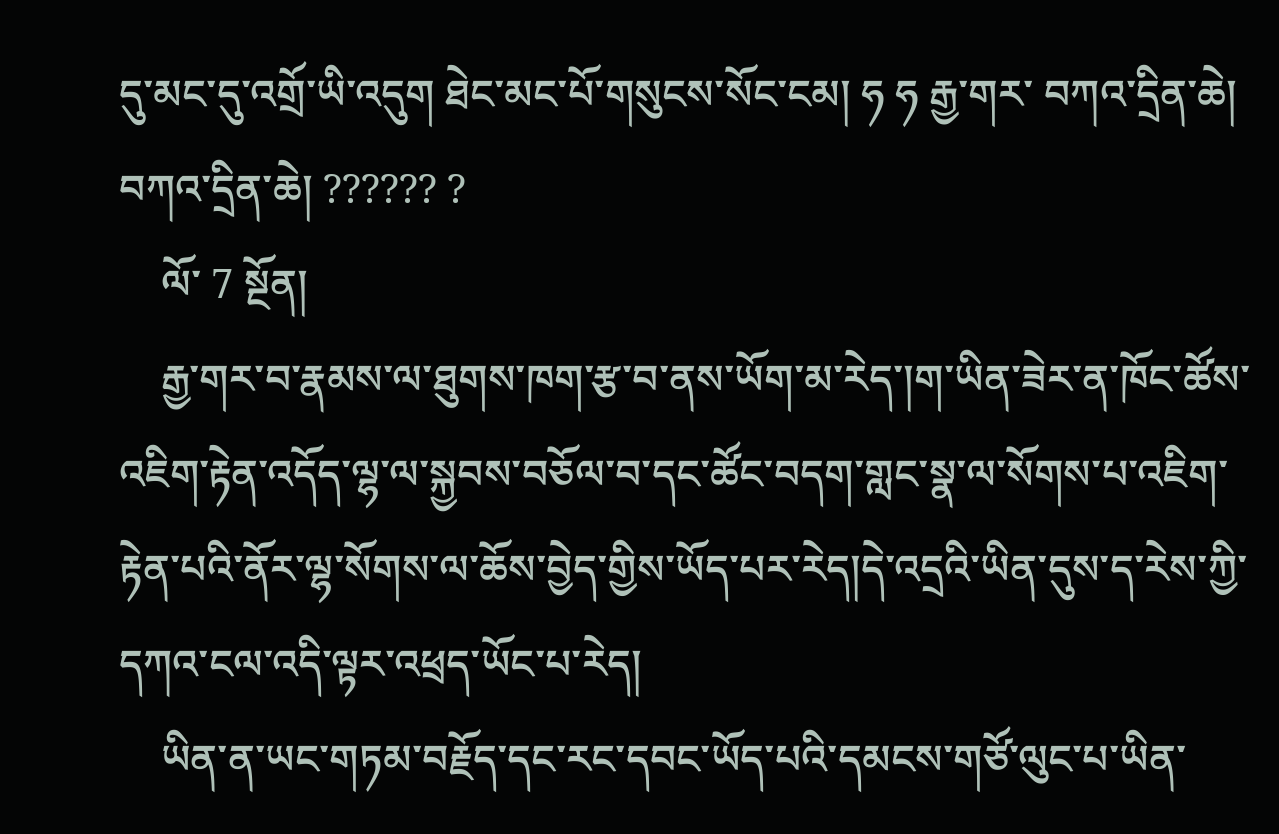དུ་མང་དུ་འགྲོ་ཡི་འདུག ཐེང་མང་པོ་གསུངས་སོང་ངམ། ཧ ཧ རྒྱ་གར་ བཀའ་དྲིན་ཆེ། བཀའ་དྲིན་ཆེ། ?????? ?
    ལོ་ 7 སྔོན།
    རྒྱ་གར་བ་རྣམས་ལ་ཐུགས་ཁག་རྩ་བ་ནས་ཡོག་མ་རེད་།ག་ཡིན་ཟེར་ན་ཁོང་ཚོས་འཇིག་རྟེན་འདོད་ལྷ་ལ་སྐྱབས་བཅོལ་བ་དང་ཚོང་བདག་གླང་སྣ་ལ་སོགས་པ་འཇིག་རྟེན་པའི་ནོར་ལྷ་སོགས་ལ་ཆོས་བྱེད་གྱིས་ཡོད་པར་རེད།དེ་འདྲའི་ཡིན་དུས་ད་རེས་ཀྱི་དཀའ་ངལ་འདི་ལྟར་འཕྲད་ཡོང་པ་རེད།
    ཡིན་ན་ཡང་གཏམ་བརྗོད་དང་རང་དབང་ཡོད་པའི་དམངས་གཙོ་ལུང་པ་ཡིན་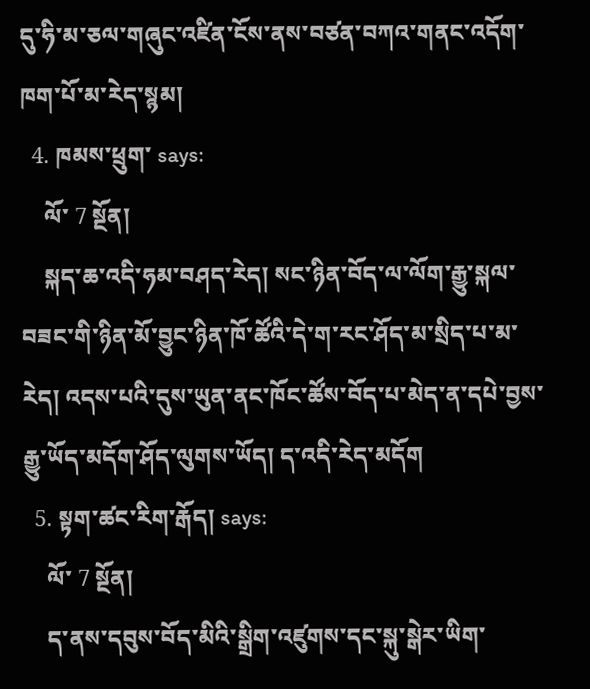དུ་ཧི་མ་ཅལ་གཞུང་འཛིན་ངོས་ནས་བཙན་བཀའ་གནང་འདོག་ཁག་པོ་མ་རེད་སྙམ།
  4. ཁམས་ཕྲུག་ says:
    ལོ་ 7 སྔོན།
    སྐད་ཆ་འདི་ཧམ་བཤད་རེད། སང་ཉིན་བོད་ལ་ལོག་རྒྱུ་སྐལ་བཟང་གི་ཉིན་མོ་བྱུང་ཉིན་ཁོ་ཚོའི་དེ་ག་རང་ཤོད་མ་སྲིད་པ་མ་རེད། འདས་པའི་དུས་ཡུན་ནང་ཁོང་ཚོས་བོད་པ་མེད་ན་དཔེ་བྱས་རྒྱུ་ཡོད་མདོག་ཤོད་ལུགས་ཡོད། ད་འདི་རེད་མདོག
  5. སྟག་ཚང་རིག་རྒོད། says:
    ལོ་ 7 སྔོན།
    ད་ནས་དབུས་བོད་མིའི་སྒྲིག་འཛུགས་དང་སྐུ་སྒེར་ཡིག་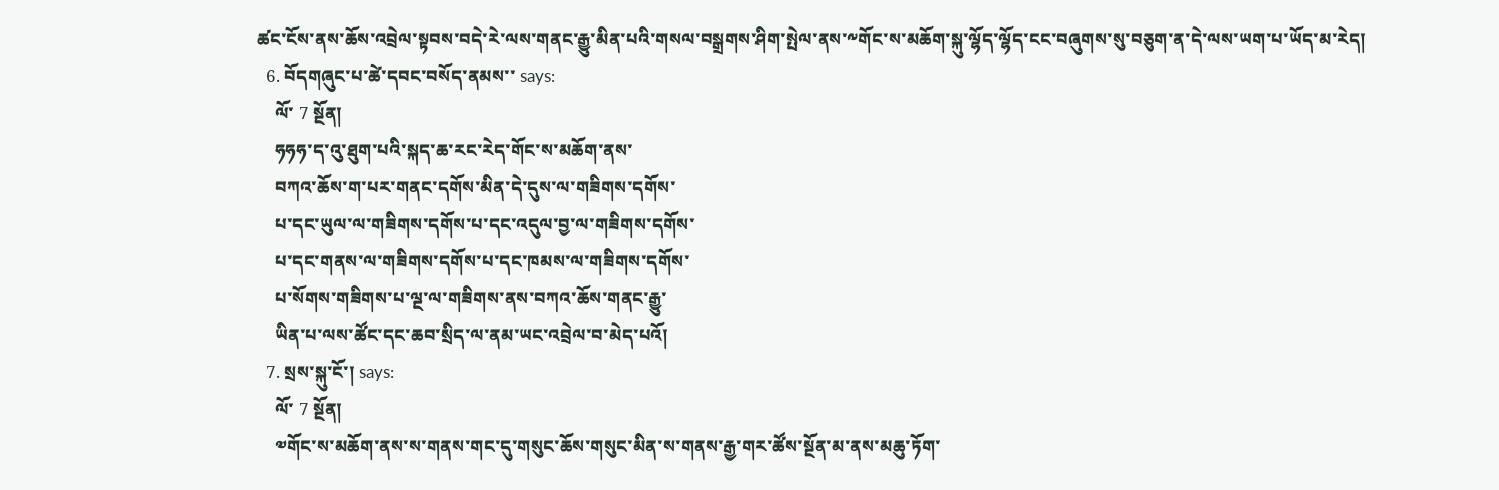ཚང་ངོས་ནས་ཆོས་འབྲེལ་སྟབས་བདེ་རེ་ལས་གནང་རྒྱུ་མིན་པའི་གསལ་བསྒྲགས་ཤིག་སྤེལ་ནས་༸གོང་ས་མཆོག་སྐུ་ལྷོད་ལྷོད་ངང་བཞུགས་སུ་བཅུག་ན་དེ་ལས་ཡག་པ་ཡོད་མ་རེད།
  6. བོདགཞུང་པ་ཚེ་དབང་བསོད་ནམས་་ says:
    ལོ་ 7 སྔོན།
    ཧཧཧ་ད་འུ་ཐུག་པའི་སྐད་ཆ་རང་རེད་གོང་ས་མཆོག་ནས་
    བཀའ་ཆོས་ག་པར་གནང་དགོས་མིན་དེ་དུས་ལ་གཟིགས་དགོས་
    པ་དང་ཡུལ་ལ་གཟིགས་དགོས་པ་དང་འདུལ་བྱ་ལ་གཟིགས་དགོས་
    པ་དང་གནས་ལ་གཟིགས་དགོས་པ་དང་ཁམས་ལ་གཟིགས་དགོས་
    པ་སོགས་གཟིགས་པ་ལྔ་ལ་གཟིགས་ནས་བཀའ་ཆོས་གནང་རྒྱུ་
    ཡིན་པ་ལས་ཚོང་དང་ཆབ་སྲིད་ལ་ནམ་ཡང་འབྲེལ་བ་མེད་པའོ།
  7. སྲས་སྐུ་ངོ་། says:
    ལོ་ 7 སྔོན།
    ༧གོང་ས་མཆོག་ནས་ས་གནས་གང་དུ་གསུང་ཆོས་གསུང་མིན་ས་གནས་རྒྱ་གར་ཚོས་སྔོན་མ་ནས་མཆུ་ཏོག་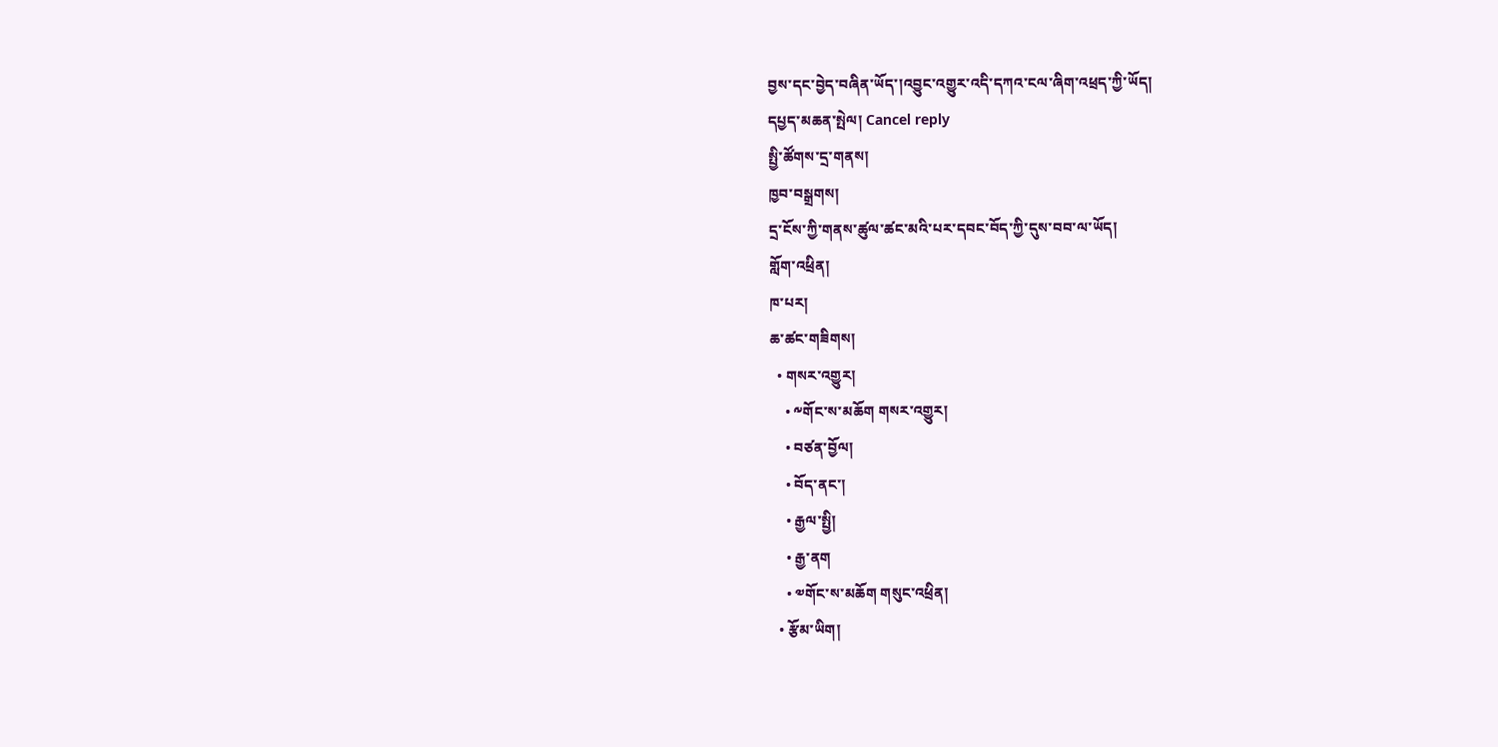བྱས་དང་བྱེད་བཞིན་ཡོད་།འབྱུང་འགྱུར་འདི་དཀའ་ངལ་ཞིག་འཕྲད་ཀྱི་ཡོད།
དཔྱད་མཆན་སྤེལ། Cancel reply
སྤྱི་ཚོགས་དྲ་གནས།
ཁྱབ་བསྒྲགས།
དྲ་ངོས་ཀྱི་གནས་ཚུལ་ཚང་མའི་པར་དབང་བོད་ཀྱི་དུས་བབ་ལ་ཡོད།
གློག་འཕྲིན།
ཁ་པར།
ཆ་ཚང་གཟིགས།
  • གསར་འགྱུར།
    • ༸གོང་ས་མཆོག གསར་འགྱུར།
    • བཙན་བྱོལ།
    • བོད་ནང་།
    • རྒྱལ་སྤྱི།
    • རྒྱ་ནག
    • ༧གོང་ས་མཆོག གསུང་འཕྲིན།
  • རྩོམ་ཡིག།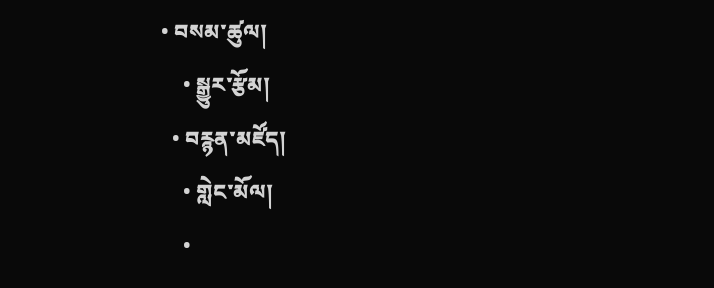• བསམ་ཚུལ།
    • སྒྱུར་རྩོམ།
  • བརྙན་མཛོད།
    • གླེང་མོལ།
    •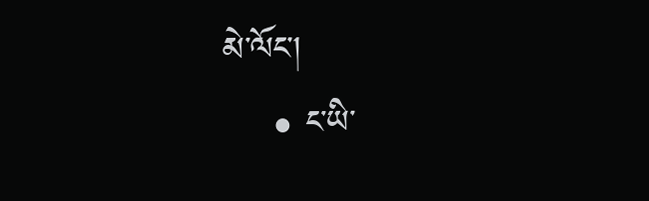མེ་ལོང་།
    • ང་ཡི་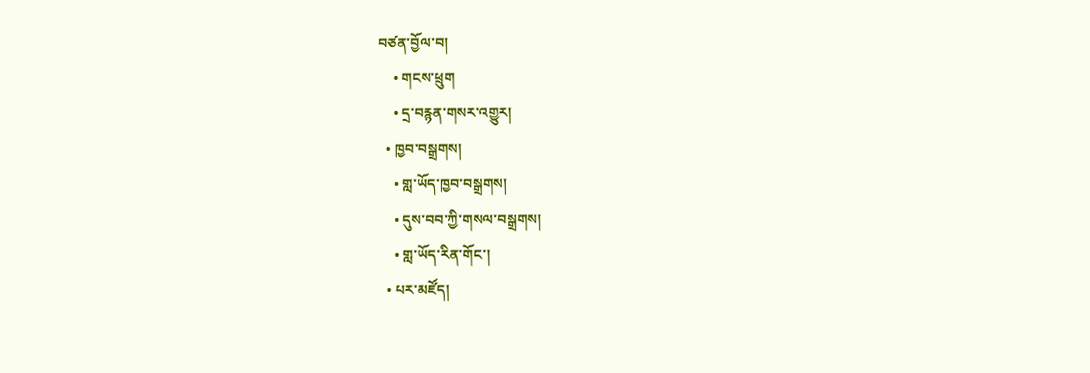བཙན་བྱོལ་བ།
    • གངས་ཕྲུག
    • དྲ་བརྙན་གསར་འགྱུར།
  • ཁྱབ་བསྒྲགས།
    • གླ་ཡོད་ཁྱབ་བསྒྲགས།
    • དུས་བབ་ཀྱི་གསལ་བསྒྲགས།
    • གླ་ཡོད་རིན་གོང་།
  • པར་མཛོད།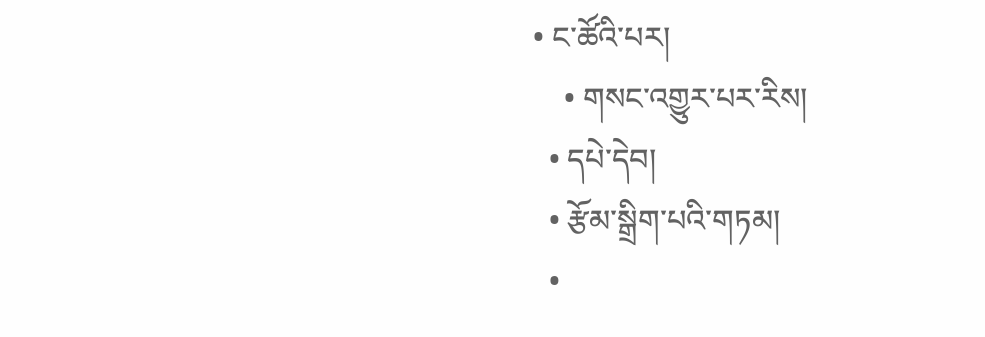• ང་ཚོའི་པར།
    • གསང་འགྱུར་པར་རིས།
  • དཔེ་དེབ།
  • རྩོམ་སྒྲིག་པའི་གཏམ།
  •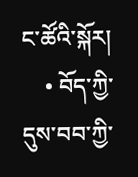ང་ཚོའི་སྐོར།
    • བོད་ཀྱི་དུས་བབ་ཀྱི་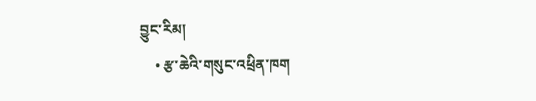བྱུང་རིམ།
    • རྩ་ཆེའི་གསུང་འཕྲིན་ཁག